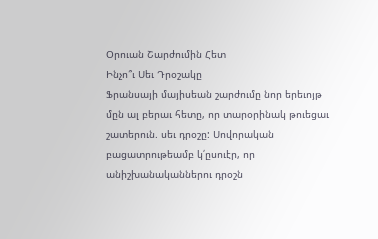Օրուան Շարժումին Հետ
Ինչո՞ւ Սեւ Դրօշակը
Ֆրանսայի մայիսեան շարժումը նոր երեւոյթ մըն ալ բերաւ հետը, որ տարօրինակ թուեցաւ շատերուն. սեւ դրօշը: Սովորական բացատրութեամբ կ՛ըսուէր, որ անիշխանականներու դրօշն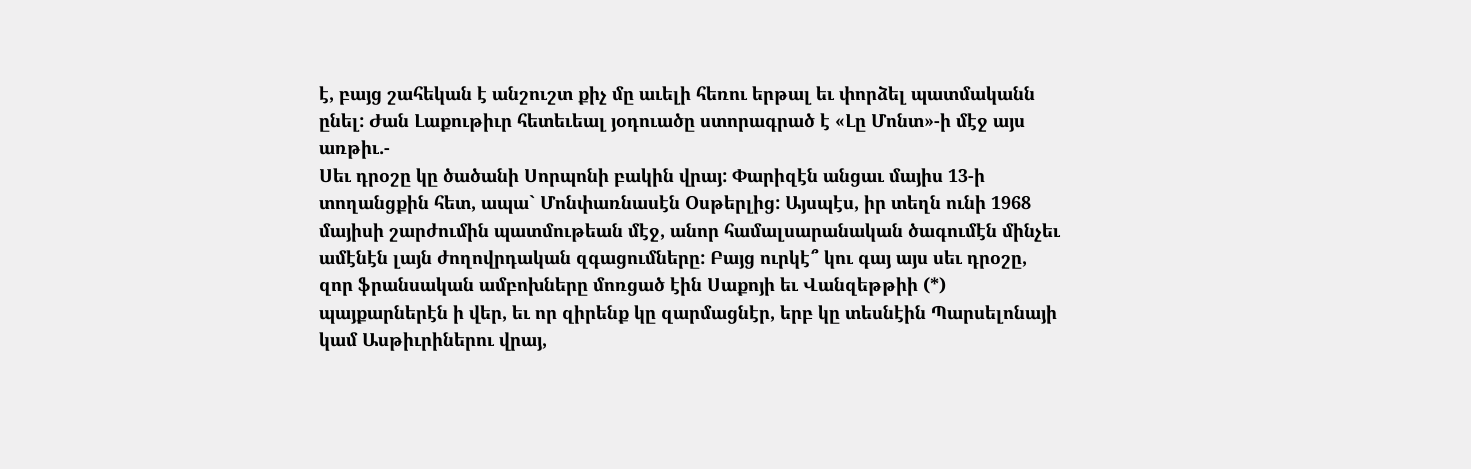է, բայց շահեկան է անշուշտ քիչ մը աւելի հեռու երթալ եւ փորձել պատմականն ընել: Ժան Լաքութիւր հետեւեալ յօդուածը ստորագրած է «Լը Մոնտ»-ի մէջ այս առթիւ.-
Սեւ դրօշը կը ծածանի Սորպոնի բակին վրայ: Փարիզէն անցաւ մայիս 13-ի տողանցքին հետ, ապա` Մոնփառնասէն Օսթերլից: Այսպէս, իր տեղն ունի 1968 մայիսի շարժումին պատմութեան մէջ, անոր համալսարանական ծագումէն մինչեւ ամէնէն լայն ժողովրդական զգացումները: Բայց ուրկէ՞ կու գայ այս սեւ դրօշը, զոր ֆրանսական ամբոխները մոռցած էին Սաքոյի եւ Վանզեթթիի (*) պայքարներէն ի վեր, եւ որ զիրենք կը զարմացնէր, երբ կը տեսնէին Պարսելոնայի կամ Ասթիւրիներու վրայ,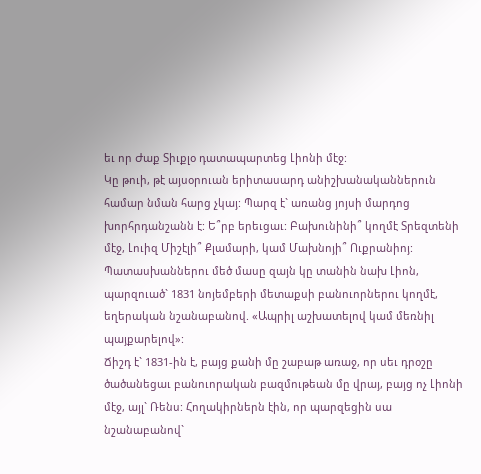եւ որ Ժաք Տիւքլօ դատապարտեց Լիոնի մէջ:
Կը թուի, թէ այսօրուան երիտասարդ անիշխանականներուն համար նման հարց չկայ: Պարզ է` առանց յոյսի մարդոց խորհրդանշանն է: Ե՞րբ երեւցաւ: Բախունինի՞ կողմէ Տրեզտենի մէջ, Լուիզ Միշէլի՞ Քլամարի, կամ Մախնոյի՞ Ուքրանիոյ: Պատասխաններու մեծ մասը զայն կը տանին նախ Լիոն, պարզուած` 1831 նոյեմբերի մետաքսի բանուորներու կողմէ, եղերական նշանաբանով. «Ապրիլ աշխատելով կամ մեռնիլ պայքարելով»:
Ճիշդ է` 1831-ին է, բայց քանի մը շաբաթ առաջ, որ սեւ դրօշը ծածանեցաւ բանուորական բազմութեան մը վրայ, բայց ոչ Լիոնի մէջ, այլ` Ռենս: Հողակիրներն էին, որ պարզեցին սա նշանաբանով`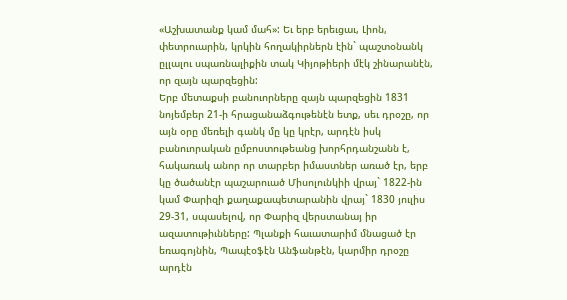«Աշխատանք կամ մահ»: Եւ երբ երեւցաւ, Լիոն, փետրուարին, կրկին հողակիրներն էին` պաշտօնանկ ըլլալու սպառնալիքին տակ Կիյոթիերի մէկ շինարանէն, որ զայն պարզեցին:
Երբ մետաքսի բանուորները զայն պարզեցին 1831 նոյեմբեր 21-ի հրացանաձգութենէն ետք, սեւ դրօշը, որ այն օրը մեռելի գանկ մը կը կրէր, արդէն իսկ բանուորական ըմբոստութեանց խորհրդանշանն է, հակառակ անոր որ տարբեր իմաստներ առած էր, երբ կը ծածանէր պաշարուած Միսոլունկիի վրայ` 1822-ին կամ Փարիզի քաղաքապետարանին վրայ` 1830 յուլիս 29-31, սպասելով, որ Փարիզ վերստանայ իր ազատութիւնները: Պլանքի հաւատարիմ մնացած էր եռագոյնին, Պապէօֆէն Անֆանթէն, կարմիր դրօշը արդէն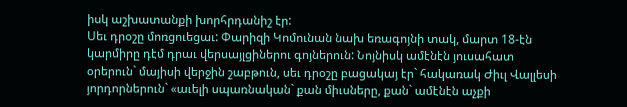իսկ աշխատանքի խորհրդանիշ էր:
Սեւ դրօշը մոռցուեցաւ: Փարիզի Կոմունան նախ եռագոյնի տակ, մարտ 18-էն կարմիրը դէմ դրաւ վերսայլցիներու գոյներուն: Նոյնիսկ ամէնէն յուսահատ օրերուն` մայիսի վերջին շաբթուն, սեւ դրօշը բացակայ էր` հակառակ Ժիւլ Վալլեսի յորդորներուն` «աւելի սպառնական` քան միւսները, քան` ամէնէն աչքի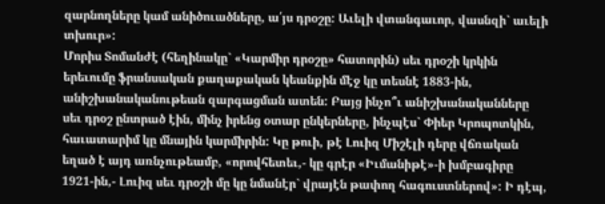զարնողները կամ անիծուածները, ա՛յս դրօշը: Աւելի վտանգաւոր, վասնզի` աւելի տխուր»:
Մորիս Տոմանժէ (հեղինակը` «Կարմիր դրօշը» հատորին) սեւ դրօշի կրկին երեւումը ֆրանսական քաղաքական կեանքին մէջ կը տեսնէ 1883-ին, անիշխանականութեան զարգացման ատեն: Բայց ինչո՞ւ անիշխանականները սեւ դրօշ ընտրած էին, մինչ իրենց օտար ընկերները, ինչպէս` Փիեր Կրոպոտկին, հաւատարիմ կը մնային կարմիրին: Կը թուի, թէ Լուիզ Միշէլի դերը վճռական եղած է այդ առնչութեամբ, «որովհետեւ,- կը գրէր «Իւմանիթէ»-ի խմբագիրը 1921-ին,- Լուիզ սեւ դրօշի մը կը նմանէր` վրայէն թափող հագուստներով»: Ի դէպ,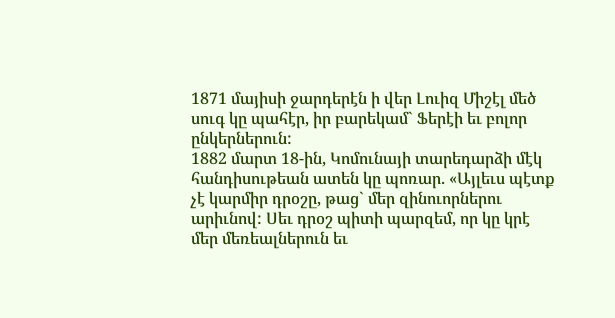1871 մայիսի ջարդերէն ի վեր Լուիզ Միշէլ մեծ սուգ կը պահէր, իր բարեկամ` Ֆերէի եւ բոլոր ընկերներուն:
1882 մարտ 18-ին, Կոմունայի տարեդարձի մէկ հանդիսութեան ատեն կը պոռար. «Այլեւս պէտք չէ կարմիր դրօշը, թաց` մեր զինուորներու արիւնով: Սեւ դրօշ պիտի պարզեմ, որ կը կրէ մեր մեռեալներուն եւ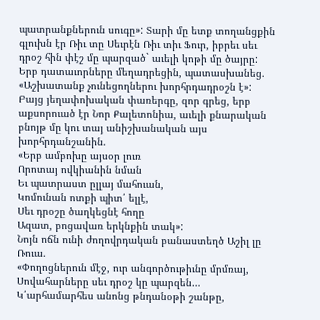պատրանքներուն սուգը»: Տարի մը ետք տողանցքին գլուխն էր Ռիւ տը Սեւրէն Ռիւ տիւ Ֆուր, իբրեւ սեւ դրօշ հին փէշ մը պարզած` աւելի կոթի մը ծայրը: Երբ դատաւորները մեղադրեցին, պատասխանեց. «Աշխատանք չունեցողներու խորհրդադրօշն է»:
Բայց յեղափոխական փառերգը, զոր գրեց, երբ աքսորուած էր Նոր Քալետոնիա, աւելի քնարական բնոյթ մը կու տայ անիշխանական այս խորհրդանշանին.
«Երբ ամբոխը այսօր լուռ
Որոտայ ովկիանին նման
Եւ պատրաստ ըլլայ մահուան,
Կոմունան ոտքի պիտ՛ ելլէ,
Սեւ դրօշը ծաղկեցնէ հողը
Ազատ, բոցավառ երկնքին տակ»:
Նոյն ոճն ունի ժողովրդական բանաստեղծ Աշիլ լը Ռուա.
«Փողոցներուն մէջ, ուր անգործութիւնը մրմռայ,
Սովահարները սեւ դրօշ կը պարզեն…
Կ՛արհամարհես անոնց թնդանօթի շանթը,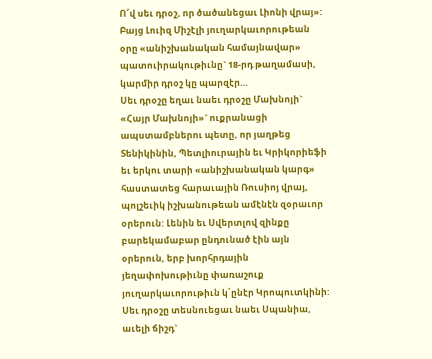Ո՜վ սեւ դրօշ, որ ծածանեցաւ Լիոնի վրայ»:
Բայց Լուիզ Միշէլի յուղարկաւորութեան օրը «անիշխանական համայնավար» պատուիրակութիւնը` 18-րդ թաղամասի, կարմիր դրօշ կը պարզէր…
Սեւ դրօշը եղաւ նաեւ դրօշը Մախնոյի` «Հայր Մախնոյի»` ուքրանացի ապստամբներու պետը, որ յաղթեց Տենիկինին, Պետլիուրային եւ Կրիկորիեֆի եւ երկու տարի «անիշխանական կարգ» հաստատեց հարաւային Ռուսիոյ վրայ, պոլշեւիկ իշխանութեան ամէնէն զօրաւոր օրերուն: Լենին եւ Սվերտլով զինքը բարեկամաբար ընդունած էին այն օրերուն, երբ խորհրդային յեղափոխութիւնը փառաշուք յուղարկաւորութիւն կ՛ընէր Կրոպուտկինի:
Սեւ դրօշը տեսնուեցաւ նաեւ Սպանիա, աւելի ճիշդ`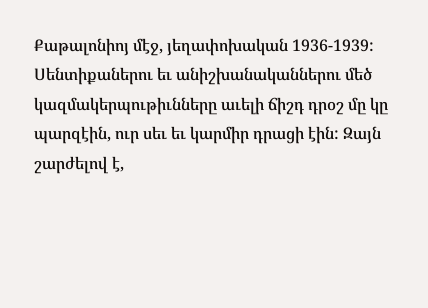Քաթալոնիոյ մէջ, յեղափոխական 1936-1939: Սենտիքաներու եւ անիշխանականներու մեծ կազմակերպութիւնները աւելի ճիշդ դրօշ մը կը պարզէին, ուր սեւ եւ կարմիր դրացի էին: Զայն շարժելով է,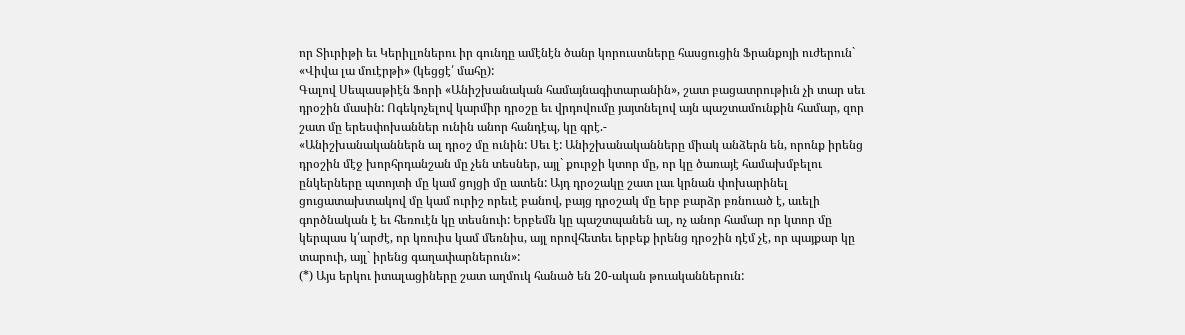որ Տիւրիթի եւ Կերիլլոներու իր գունդը ամէնէն ծանր կորուստները հասցուցին Ֆրանքոյի ուժերուն` «Վիվա լա մուէրթի» (կեցցէ՛ մահը):
Գալով Սեպասթիէն Ֆորի «Անիշխանական համայնագիտարանին», շատ բացատրութիւն չի տար սեւ դրօշին մասին: Ոգեկոչելով կարմիր դրօշը եւ վրդովումը յայտնելով այն պաշտամունքին համար, զոր շատ մը երեսփոխաններ ունին անոր հանդէպ, կը գրէ.-
«Անիշխանականներն ալ դրօշ մը ունին: Սեւ է: Անիշխանականները միակ անձերն են, որոնք իրենց դրօշին մէջ խորհրդանշան մը չեն տեսներ, այլ` քուրջի կտոր մը, որ կը ծառայէ համախմբելու ընկերները պտոյտի մը կամ ցոյցի մը ատեն: Այդ դրօշակը շատ լաւ կրնան փոխարինել ցուցատախտակով մը կամ ուրիշ որեւէ բանով, բայց դրօշակ մը երբ բարձր բռնուած է, աւելի գործնական է եւ հեռուէն կը տեսնուի: Երբեմն կը պաշտպանեն ալ, ոչ անոր համար որ կտոր մը կերպաս կ՛արժէ, որ կռուիս կամ մեռնիս, այլ որովհետեւ երբեք իրենց դրօշին դէմ չէ, որ պայքար կը տարուի, այլ` իրենց գաղափարներուն»:
(*) Այս երկու իտալացիները շատ աղմուկ հանած են 20-ական թուականներուն: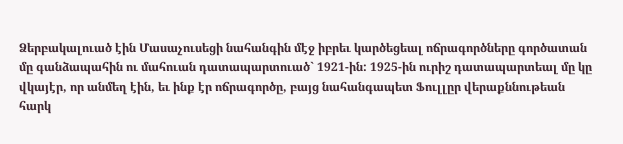Ձերբակալուած էին Մասաչուսեցի նահանգին մէջ իբրեւ կարծեցեալ ոճրագործները գործատան մը գանձապահին ու մահուան դատապարտուած` 1921-ին: 1925-ին ուրիշ դատապարտեալ մը կը վկայէր, որ անմեղ էին, եւ ինք էր ոճրագործը, բայց նահանգապետ Ֆուլլըր վերաքննութեան հարկ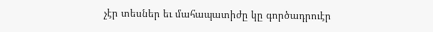չէր տեսներ եւ մահապատիժը կը գործադրուէր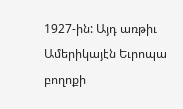1927-ին: Այդ առթիւ Ամերիկայէն Եւրոպա բողոքի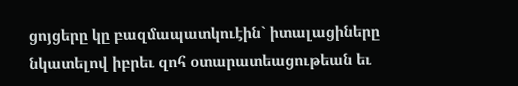ցոյցերը կը բազմապատկուէին` իտալացիները նկատելով իբրեւ զոհ օտարատեացութեան եւ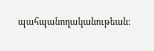պահպանողականութեան: